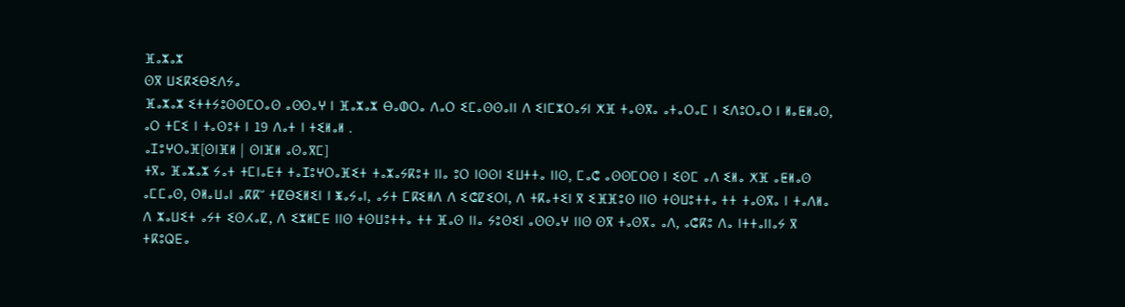ⴼⴰⵣⴰⵣ
ⵙⴳ ⵡⵉⴽⵉⴱⵉⴷⵢⴰ
ⴼⴰⵣⴰⵣ ⵉⵜⵜⵢⵓⵙⵙⵎⵔⴰⵙ ⴰⵙⵙⴰⵖ ⵏ ⴼⴰⵣⴰⵣ ⴱⴰⵀⵔⴰ ⴷⴰⵔ ⵉⵎⴰⵙⵙⴰⵏⵏ ⴷ ⵉⵏⵎⵣⵔⴰⵢⵏ ⵅⴼ ⵜⴰⵙⴳⴰ ⴰⵜⴰⵔⴰⵎ ⵏ ⵉⴷⵓⵔⴰⵔ ⵏ ⵍⴰⵟⵍⴰⵙ, ⴰⵔ ⵜⵎⵉ ⵏ ⵜⴰⵙⵓⵜ ⵏ 19 ⴷⴰⵜ ⵏ ⵜⵉⵍⴰⵍ .
ⴰⵊⵓⵖⵔⴰⴼ[ⵙⵏⴼⵍ | ⵙⵏⴼⵍ ⴰⵙⴰⴳⵎ]
ⵜⴳⴰ ⴼⴰⵣⴰⵣ ⵢⴰⵜ ⵜⵎⵏⴰⴹⵜ ⵜⴰⵊⵓⵖⵔⴰⴼⵉⵜ ⵜⴰⵣⴰⵢⴽⵓⵜ ⵏⵏⴰ ⵓⵔ ⵏⵙⵙⵏ ⵉⵡⵜⵜⴰ ⵏⵏⵙ, ⵎⴰⵛ ⴰⵙⵙⵎⵔⵙ ⵏ ⵉⵙⵎ ⴰⴷ ⵉⵍⴰ ⵅⴼ ⴰⵟⵍⴰⵙ ⴰⵎⵎⴰⵙ, ⵙⵍⴰⵡⴰⵏ ⴰⴽⴽⵯ ⵜⵇⴱⵉⵍⵉⵏ ⵏ ⵥⴰⵢⴰⵏ, ⴰⵢⵜ ⵎⴽⵉⵍⴷ ⴷ ⵉⵛⵇⵉⵔⵏ, ⴷ ⵜⴽⴰⵜⵉⵏ ⴳ ⵉⴼⴼⵓⵙ ⵏⵏⵙ ⵜⵙⵡⵓⵜⵜⴰ ⵜⵜ ⵜⴰⵙⴳⴰ ⵏ ⵜⴰⴷⵍⴰ ⴷ ⵣⴰⵡⵉⵜ ⴰⵢⵜ ⵉⵙⵃⴰⵇ, ⴷ ⵉⵣⵍⵎⴹ ⵏⵏⵙ ⵜⵙⵡⵓⵜⵜⴰ ⵜⵜ ⴼⴰⵙ ⵏⵏⴰ ⵢⵓⵙⵉⵏ ⴰⵙⵙⴰⵖ ⵏⵏⵙ ⵙⴳ ⵜⴰⵙⴳⴰ ⴰⴷ, ⴰⵛⴽⵓ ⴷⴰ ⵏⵜⵜⴰⵏⵏⴰⵢ ⴳ ⵜⴽⵓⵕⴹⴰ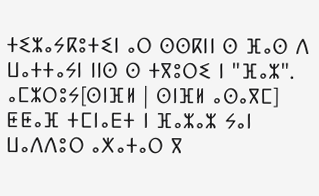ⵜⵉⵣⴰⵢⴽⵓⵜⵉⵏ ⴰⵔ ⵙⵙⴽⵏⵏ ⵙ ⴼⴰⵙ ⴷ ⵡⴰⵜⵜⴰⵢⵏ ⵏⵏⵙ ⵙ ⵜⴳⵓⵔⵉ ⵏ "ⴼⴰⵣ".
ⴰⵎⵣⵔⵓⵢ[ⵙⵏⴼⵍ | ⵙⵏⴼⵍ ⴰⵙⴰⴳⵎ]
ⵟⵟⴰⴼ ⵜⵎⵏⴰⴹⵜ ⵏ ⴼⴰⵣⴰⵣ ⵢⴰⵏ ⵡⴰⴷⴷⵓⵔ ⴰⵅⴰⵜⴰⵔ ⴳ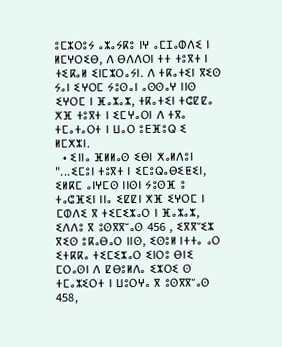ⵓⵎⵣⵔⵓⵢ ⴰⵣⴰⵢⴽⵓ ⵏⵖ ⴰⵎⵊⴰⵀⴷⵉ ⵏ ⵍⵎⵖⵔⵉⴱ, ⴷ ⴱⴷⴷⵔⵏ ⵜⵜ ⵜⵓⴳⵜ ⵏ ⵜⵉⴽⴰⵍ ⵉⵏⵎⵣⵔⴰⵢⵏ. ⴷ ⵜⴽⴰⵜⵉⵏ ⴳⵉⵙ ⵢⴰⵏ ⵉⵖⵔⵎ ⵢⵓⵙⴰⵏ ⴰⵙⵙⴰⵖ ⵏⵏⵙ ⵉⵖⵔⵎ ⵏ ⴼⴰⵣⴰⵣ, ⵜⴽⴰⵜⵉⵏ ⵜⵛⵇⵇⴰ ⵅⴼ ⵜⵓⴳⵜ ⵏ ⵉⵎⵖⴰⵔⵏ ⴷ ⵜⴳⴰ ⵜⵎⴰⵜⴰⵔⵜ ⵏ ⵡⴰⵔ ⵓⴹⴼⵓⵕ ⵉ ⵍⵎⵅⵣⵏ.
  • ⵉⵏⵏⴰ ⴼⵍⵍⴰⵙ ⵉⴱⵏ ⵅⴰⵍⴷⵓⵏ "...ⵉⵎⵓⵏ ⵜⵓⴳⵜ ⵏ ⵉⵎⵓⵕⴰⴱⵉⵟⵉⵏ, ⵉⵍⴽⵎ ⴰⵏⵖⵎⵙ ⵏⵏⵙⵏ ⵢⵓⵙⴼ ⵓ ⵜⴰⵛⴼⵉⵏ ⵏⵏⴰ ⵉⵇⵇⵏ ⵅⴼ ⵉⵖⵔⵎ ⵏ ⵎⵀⴷⵉ ⴳ ⵜⵉⵎⵉⵣⴰⵔ ⵏ ⴼⴰⵣⴰⵣ, ⵉⴷⴷⵓ ⴳ ⵓⵙⴳⴳⵯⴰⵙ 456 , ⵉⴳⴳⵯⵉⵣ ⴳⵉⵙ ⵓⴽⴰⴱⴰⵔ ⵏⵏⵙ, ⵉⵙⵓⵍ ⵏⵜⵜⴰ ⴰⵔ ⵉⵜⴽⴽⴰ ⵜⵉⵎⵉⵣⴰⵔ ⵉⵏⵔⵓ ⴱⵏⵉ ⵎⵔⴰⵙⵏ ⴷ ⵇⴱⵓⵍⴷⴰ ⵉⵣⵔⵉ ⵙ ⵜⵎⴰⵣⵉⵔⵜ ⵏ ⵡⵓⵔⵖⴰ ⴳ ⵓⵙⴳⴳⵯⴰⵙ 458,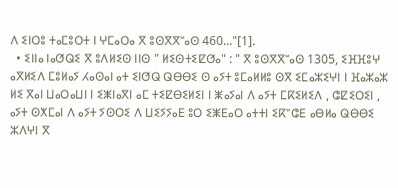ⴷ ⵉⵏⵔⵓ ⵜⴰⵎⵓⵔⵜ ⵏ ⵖⵎⴰⵔⴰ ⴳ ⵓⵙⴳⴳⵯⴰⵙ 460..."[1].
  • ⵉⵏⵏⴰ ⵏⴰⵚⵕⵉ ⴳ ⵓⴷⵍⵉⵙ ⵏⵏⵙ " ⵍⵉⵙⵜⵉⵇⵚⴰ" : " ⴳ ⵓⵙⴳⴳⵯⴰⵙ 1305, ⵉⴼⴼⵓⵖ ⴰⴳⵍⵉⴷ ⵎⵓⵍⴰⵢ ⵃⴰⵙⴰⵏ ⴰⵜ ⵉⵏⵚⵕ ⵕⴱⴱⵉ ⵙ ⴰⵢⵜ ⵓⵎⴰⵍⵍⵓ ⵙⴳ ⵉⵎⴰⵣⵉⵖⵏ ⵏ ⴼⴰⵣⴰⵣ ⵍⵉ ⴳⴰⵏ ⵡⴰⵔⴰⵡⵏ ⵏ ⵉⵥⵏⴰⴳⵏ ⴰⵎ ⵜⵉⵇⴱⵉⵍⵉⵏ ⵏ ⵥⴰⵢⴰⵏ ⴷ ⴰⵢⵜ ⵎⴽⵉⵍⵉⴷ , ⵛⵇⵉⵔⵉⵏ , ⴰⵢⵜ ⵙⵅⵎⴰⵏ ⴷ ⴰⵢⵜ ⵢⵙⵔⵉ ⴷ ⵡⵉⵢⵢⴰⴹ ⵓⵔ ⵉⵥⴹⴰⵔ ⴰⵜⵜⵏ ⵉⴽⵯⵛⴹ ⴰⴱⵍⴰ ⵕⴱⴱⵉ ⵣⴷⵖⵏ ⴳ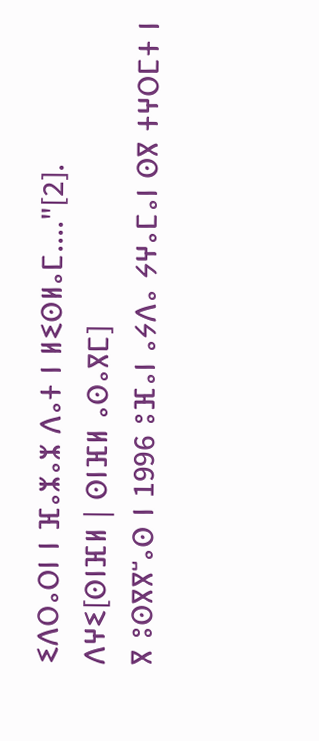ⵉⴷⵔⴰⵔⵏ ⵏ ⴼⴰⵣⴰⵣ ⴷⴰⵜ ⵏ ⵍⵉⵙⵍⴰⵎ...."[2].
ⴷⵖⵉ[ⵙⵏⴼⵍ | ⵙⵏⴼⵍ ⴰⵙⴰⴳⵎ]
ⴳ ⵓⵙⴳⴳⵯⴰⵙ ⵏ 1996 ⵓⴼⴰⵏ ⴰⵢⴷⴰ ⵢⵖⴰⵎⴰⵏ ⵙⴳ ⵜⵖⵔⵎⵜ ⵏ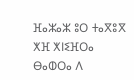ⴼⴰⵣⴰⵣ ⵓⵔ ⵜⴰⴳⵓⴳ ⵅⴼ ⵅⵏⵉⴼⵔⴰ ⴱⴰⵀⵔⴰ ⴷ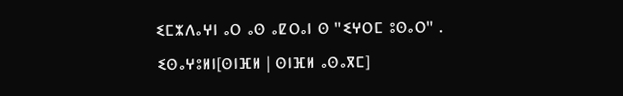ⵉⵎⵣⴷⴰⵖⵏ ⴰⵔ ⴰⵙ ⴰⵇⵔⴰⵏ ⵙ "ⵉⵖⵔⵎ ⵓⵙⴰⵔ" .
ⵉⵙⴰⵖⵓⵍⵏ[ⵙⵏⴼⵍ | ⵙⵏⴼⵍ ⴰⵙⴰⴳⵎ]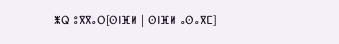ⵥⵕ ⵓⴳⴳⴰⵔ[ⵙⵏⴼⵍ | ⵙⵏⴼⵍ ⴰⵙⴰⴳⵎ]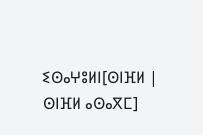ⵉⵙⴰⵖⵓⵍⵏ[ⵙⵏⴼⵍ | ⵙⵏⴼⵍ ⴰⵙⴰⴳⵎ]